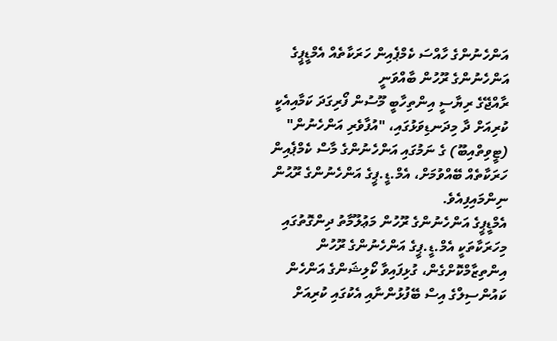އަންހެނުންގެ ހާއްސަ ކެމްޕެއިން ހަރަކާތެއް އެމްޑީޕީގެ އަންހެނުންގެ ރޫހުން ބާއްވަނީ
ރާއްޖޭގެ ރިޔާސީ އިންތިހާބީ މޫސުން ފޯރިގަދަ ކަމާއިއެކީ ކުރިއަށް ދާ މިދަނޑިވަޅުގައި، "އުފާވެރި އަންހެނުން" (ޓީވިތްއިބޫ) ގެ ނަމުގައި އަންހެނުންގެ މާސް ކެމްޕެއިން ހަރަކާތެއް ބޭއްވުމަށް، އެމް.ޑީ.ޕީގެ އަންހެނުންގެ ރޫޙުން ނިންމައިފިއެވެ.
އެމްޑީޕީގެ އަންހެނުންގެ ރޫހުން މަޢުލޫމާތު ދިންގޮތުގައި މިހަރަކާތަކީ އެމް.ޑީ.ޕީގެ އަންހެނުންގެ ރޫހުން އިންތިޒާމްކޮށްގެން، ގުޅިފައިވާ ކޯލިޝަންގެ އަންހެން ކައުންސިލްގެ އިސް ބޭފުޅުންނާއި އެކުގައި ކުރިއަށް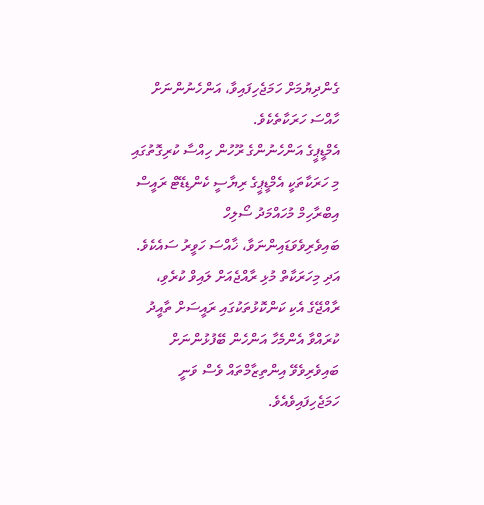ގެންދިޔުމަށް ހަމަޖެހިފައިވާ، އަންހެނުންނަށް ހާއްސަ ހަރަކާތެކެވެ.
އެމްޑީޕީގެ އަންހެނުންގެ ރޫހުން ހިއްސާ ކުރިގޮތުގައި މި ހަރަކާތަކީ އެމްޑީޕީގެ ރިޔާސީ ކެންޑިޑޭޓް ރައީސް އިބްރާހިމް މުހައްމަދު ސޯލިހް ބައިވެރިވެވަޑައިންނަވާ، ޚާއްސަ ހަވީރު ސައެކެވެ. އަދި މިހަރަކާތް މުޅި ރާއްޖެއަށް ލައިވް ކުރެވި، ރާއްޖޭގެ އެކި ކަންކޮޅުތަކުގައި ރައީސަށް ތާއީދު ކުރައްވާ އެންމެހާ އަންހެން ބޭފުޅުންނަށް ބައިވެރިވެވޭ އިންތިޒާމްތައް ވެސް ވަނީ ހަމަޖެހިފައިވެއެވެ.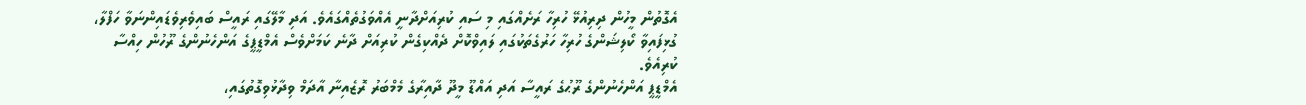އެގޮތުން މީހުން ދިރިއުޅޭ ހުރިހާ ރަށެއްގައި މި ސައި ކުރިއަށްދާނީ އެއްވަގުތެއްގައެވެ. އަދި މާލޭގައި ރައީސް ބައިވެރިވެޑައިންނަވާ ހަފްލާ، ގުޅިފައިވާ ކޯލިޝަންގެ ހުރިހާ ހަރުގެތަކުގައި ލައިވްކޮށް ދެއްކިގެން ކުރިއަށް ދާނެ ކަމަށްވެސް އެމްޑީޕީގެ އަންހެނުންގެ ރޫހުން ހިއްސާ ކުރިއެވެ.
އެމްޑީޕީ އަންހެނުންގެ ރޫޙުގެ ރައީސާ އަދި އައްޑޫ މީދޫ ދާއިރާގެ މެމްބަރު ރޮޒެއިނާ އާދަމް ވިދާޅުވިގޮތުގައި،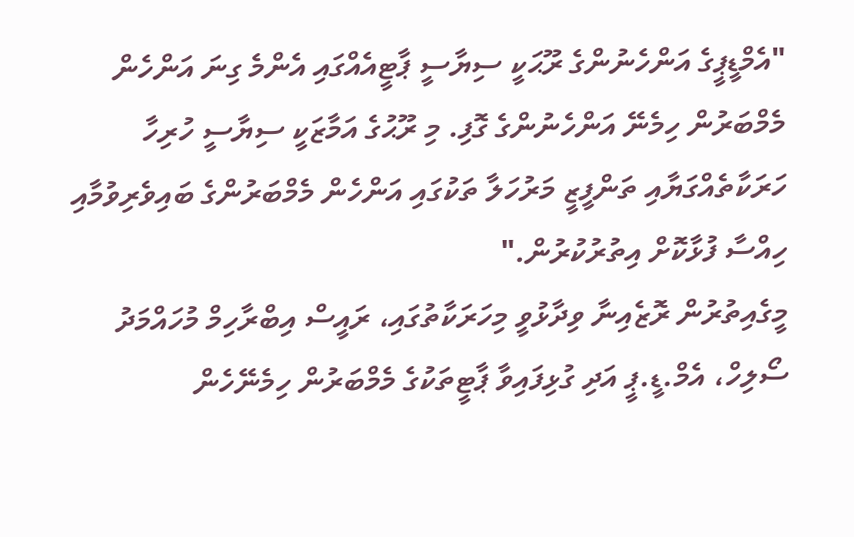"އެމްޑީޕީގެ އަންހެނުންގެ ރޫޙަކީ ސިޔާސީ ޕާޓީއެއްގައި އެންމެ ގިނަ އަންހެން މެމްބަރުން ހިމެނޭ އަންހެނުންގެ ގޮފި. މި ރޫޙުގެ އަމާޒަކީ ސިޔާސީ ހުރިހާ ހަރަކާތެއްގަޔާއި ތަންފީޒީ މަރުހަލާ ތަކުގައި އަންހެން މެމްބަރުންގެ ބައިވެރިވުމާއި ހިއްސާ ފުޅާކޮށް އިތުރުކުރުން."
މީގެއިތުރުން ރޮޒެއިނާ ވިދާޅުވީ މިހަރަކާތުގައި، ރައީސް އިބްރާހިމް މުހައްމަދު ސޯލިހް، އެމް.ޑީ.ޕީ އަދި ގުޅިފައިވާ ޕާޓީތަކުގެ މެމްބަރުން ހިމެނޭހެން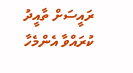ރައީސަށް ތާއީދު ކުރައްވާ އެންމެހާ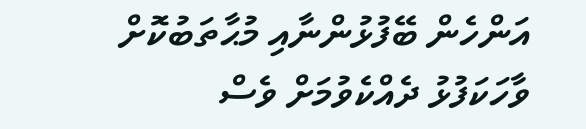އަންހެން ބޭފުޅުންނާއި މުޙާތަބުކޮށް ވާހަކަފުޅު ދެއްކެވުމަށް ވެސް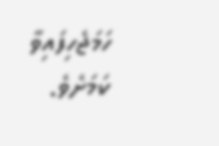ހަމަޖެހިފައިވާ ކަމަށެވެ.